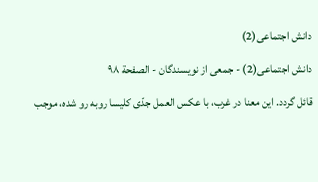دانش اجتماعى(2)

دانش اجتماعى(2) - جمعی از نویسندگان - الصفحة ٩٨

قائل گردد. اين معنا در غرب، با عكس العمل جدّى كليسا روبه رو شده، موجب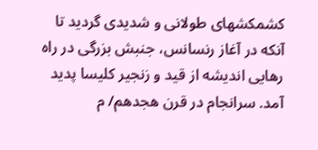كشمكشهاى طولانى و شديدى گرديد تا آنكه در آغاز رنسانس، جنبش بزرگى در راه رهايى انديشه از قيد و زنجير كليسا پديد آمد. سرانجام در قرن هجدهم/ م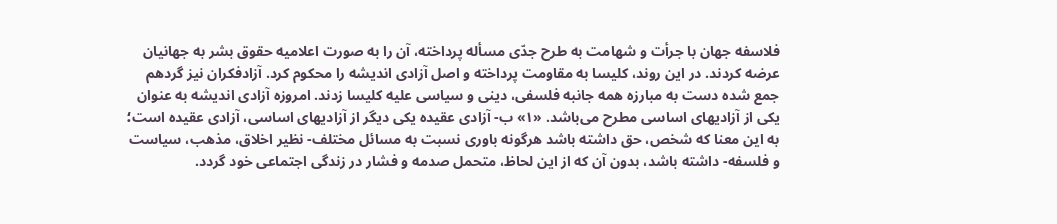فلاسفه جهان با جرأت و شهامت به طرح جدّى مسأله پرداخته، آن را به صورت اعلاميه حقوق بشر به جهانيان عرضه كردند. در اين روند، كليسا به مقاومت پرداخته و اصل آزادى انديشه را محكوم كرد. آزادفكران نيز گردهم جمع شده دست به مبارزه همه جانبه فلسفى، دينى و سياسى عليه كليسا زدند. امروزه آزادى انديشه به عنوان يكى از آزاديهاى اساسى مطرح مى‌باشد. «١» ب- آزادى عقيده‌ يكى ديگر از آزاديهاى اساسى، آزادى عقيده است؛ به اين معنا كه شخص، حق داشته باشد هرگونه باورى نسبت به مسائل مختلف- نظير اخلاق، مذهب، سياست و فلسفه- داشته باشد، بدون آن كه از اين لحاظ، متحمل صدمه و فشار در زندگى اجتماعى خود گردد.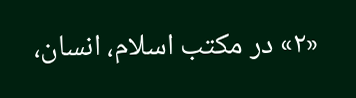«٢» در مكتب اسلام، انسان،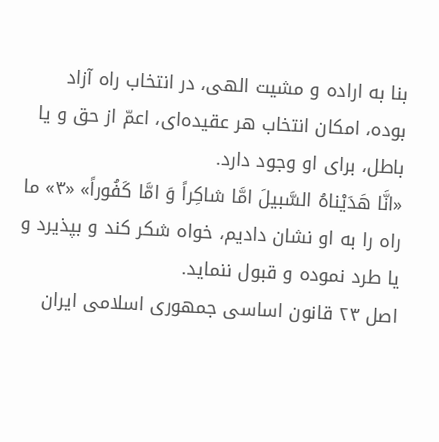بنا به اراده و مشيت الهى، در انتخاب راه آزاد بوده، امكان انتخاب هر عقيده‌اى، اعمّ از حق و يا باطل، براى او وجود دارد.
«انَّا هَدَيْناهُ السَّبيلَ امَّا شاكِراً وَ امَّا كَفُوراً» «٣» ما راه را به او نشان داديم، خواه شكر كند و بپذيرد و يا طرد نموده و قبول ننمايد.
اصل ٢٣ قانون اساسى جمهورى اسلامى ايران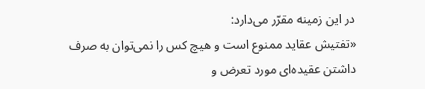در اين زمينه مقرّر مى‌دارد:
«تفتيش عقايد ممنوع است و هيچ كس را نمى‌توان به صرف داشتن عقيده‌اى مورد تعرض و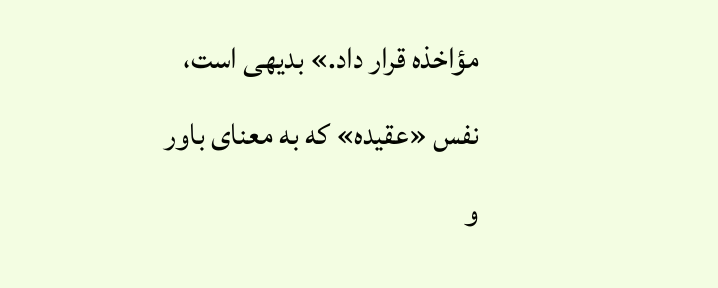مؤاخذه قرار داد.» بديهى است، نفس «عقيده» كه به معناى باور و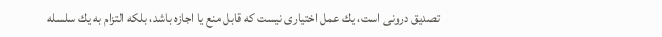تصديق درونى است، يك عمل اختيارى نيست كه قابل منع يا اجازه باشد، بلكه التزام به يك سلسله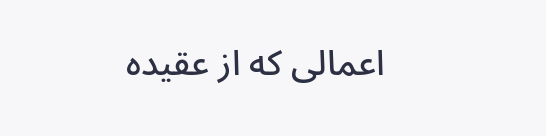اعمالى كه از عقيده‌